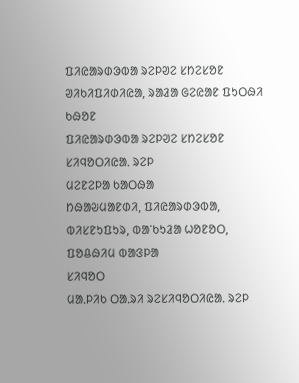ᱯᱤᱭᱟᱨᱰᱳᱵᱟ ᱨᱮᱞᱣᱮ ᱥᱴᱮᱥᱚᱱ
ᱣᱤᱠᱤᱯᱤᱰᱤᱭᱟ, ᱨᱟᱲᱟ ᱜᱮᱭᱟᱱ ᱯᱩᱛᱷᱤ ᱠᱷᱚᱱ
ᱯᱤᱭᱟᱨᱰᱳᱵᱟ ᱨᱮᱞᱣᱮ ᱥᱴᱮᱥᱚᱱ
ᱥᱤᱧᱚᱛᱤᱭᱟᱹ ᱨᱮᱞ
ᱢᱮᱱᱮᱞᱟ ᱠᱟᱛᱷᱟ
ᱴᱷᱟᱶᱢᱟᱱᱰᱤ, ᱯᱤᱭᱟᱨᱰᱳᱵᱟ, ᱵᱤᱥᱱᱩᱯᱩᱨ, ᱵᱟᱸᱠᱩᱲᱟ ᱦᱚᱱᱚᱛ, ᱯᱚᱪᱷᱤᱢ ᱵᱟᱝᱞᱟ
ᱥᱤᱧᱚᱛ
ᱢᱟᱹᱞᱤᱠ ᱛᱟᱹᱨᱤ ᱨᱮᱥᱤᱧᱚᱛᱤᱭᱟᱹ ᱨᱮᱞ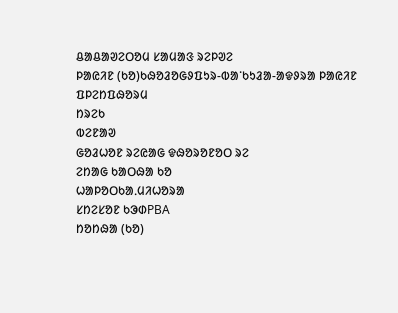ᱪᱟᱪᱟᱣᱮᱛᱚᱢ ᱥᱟᱢᱟᱝ ᱨᱮᱞᱣᱮ
ᱞᱟᱭᱤᱱ (ᱠᱚ)ᱠᱷᱚᱲᱚᱜᱽᱯᱩᱨ-ᱵᱟᱸᱠᱩᱲᱟ-ᱟᱫᱽᱨᱟ ᱞᱟᱭᱤᱱ
ᱯᱞᱮᱴᱯᱷᱚᱨᱢ
ᱴᱨᱮᱠ
ᱵᱮᱱᱟᱣ
ᱜᱚᱲᱦᱚᱱ ᱨᱮᱭᱟᱜ ᱫᱷᱚᱨᱚᱱᱚᱛ ᱨᱮ
ᱮᱴᱟᱜ ᱠᱟᱛᱷᱟ ᱠᱚ
ᱦᱟᱞᱚᱛᱠᱟᱹᱢᱤᱦᱚᱨᱟ
ᱥᱴᱮᱥᱚᱱ ᱠᱳᱰPBA
ᱴᱚᱴᱷᱟ (ᱠᱚ)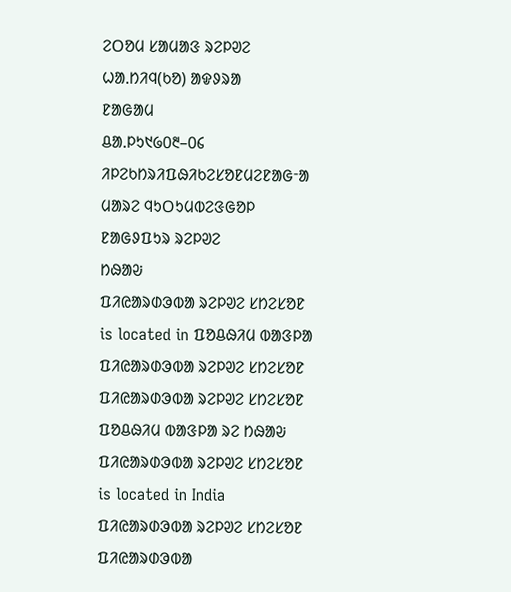ᱮᱛᱚᱢ ᱥᱟᱢᱟᱝ ᱨᱮᱞᱣᱮ
ᱦᱟᱹᱴᱤᱧ(ᱠᱚ) ᱟᱫᱽᱨᱟ
ᱱᱟᱜᱟᱢ
ᱪᱟᱹᱞᱩ᱑᱙᱐᱓–᱐᱔
ᱤᱞᱮᱠᱴᱨᱤᱯᱷᱤᱠᱮᱥᱚᱱᱢᱮᱱᱟᱜᱼᱟ
ᱢᱟᱨᱮ ᱧᱩᱛᱩᱢᱵᱮᱝᱜᱚᱞ ᱱᱟᱜᱽᱯᱩᱨ ᱨᱮᱞᱣᱮ
ᱴᱷᱟᱶ
ᱯᱤᱭᱟᱨᱰᱳᱵᱟ ᱨᱮᱞᱣᱮ ᱥᱴᱮᱥᱚᱱ is located in ᱯᱚᱪᱷᱤᱢ ᱵᱟᱝᱞᱟ
ᱯᱤᱭᱟᱨᱰᱳᱵᱟ ᱨᱮᱞᱣᱮ ᱥᱴᱮᱥᱚᱱ
ᱯᱤᱭᱟᱨᱰᱳᱵᱟ ᱨᱮᱞᱣᱮ ᱥᱴᱮᱥᱚᱱ
ᱯᱚᱪᱷᱤᱢ ᱵᱟᱝᱞᱟ ᱨᱮ ᱴᱷᱟᱶ
ᱯᱤᱭᱟᱨᱰᱳᱵᱟ ᱨᱮᱞᱣᱮ ᱥᱴᱮᱥᱚᱱ is located in India
ᱯᱤᱭᱟᱨᱰᱳᱵᱟ ᱨᱮᱞᱣᱮ ᱥᱴᱮᱥᱚᱱ
ᱯᱤᱭᱟᱨᱰᱳᱵᱟ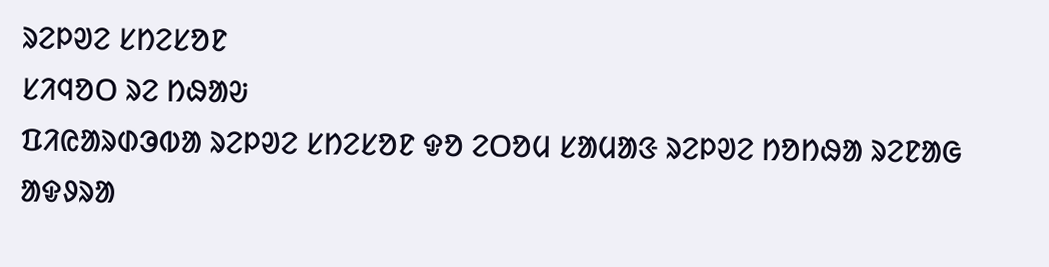ᱨᱮᱞᱣᱮ ᱥᱴᱮᱥᱚᱱ
ᱥᱤᱧᱚᱛ ᱨᱮ ᱴᱷᱟᱶ
ᱯᱤᱭᱟᱨᱰᱳᱵᱟ ᱨᱮᱞᱣᱮ ᱥᱴᱮᱥᱚᱱ ᱫᱚ ᱮᱛᱚᱢ ᱥᱟᱢᱟᱝ ᱨᱮᱞᱣᱮ ᱴᱚᱴᱷᱟ ᱨᱮᱱᱟᱜ ᱟᱫᱽᱨᱟ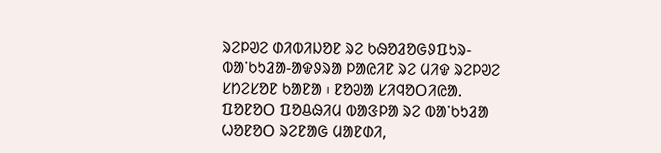ᱨᱮᱞᱣᱮ ᱰᱤᱵᱤᱡᱚᱱ ᱨᱮ ᱠᱷᱚᱲᱚᱜᱽᱯᱩᱨ-ᱵᱟᱸᱠᱩᱲᱟ-ᱟᱫᱽᱨᱟ ᱞᱟᱭᱤᱱ ᱨᱮ ᱢᱤᱫ ᱨᱮᱞᱣᱮ ᱥᱴᱮᱥᱚᱱ ᱠᱟᱱᱟ ᱾ ᱱᱚᱣᱟ ᱥᱤᱧᱚᱛᱤᱭᱟᱹ ᱯᱚᱱᱚᱛ ᱯᱚᱪᱷᱤᱢ ᱵᱟᱝᱞᱟ ᱨᱮ ᱵᱟᱸᱠᱩᱲᱟ ᱦᱚᱱᱚᱛ ᱨᱮᱱᱟᱜ ᱢᱟᱱᱰᱤ,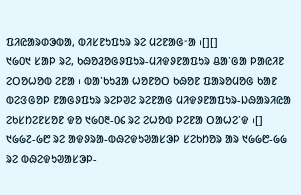ᱯᱤᱭᱟᱨᱰᱳᱵᱟ, ᱵᱤᱥᱱᱩᱯᱩᱨ ᱨᱮ ᱢᱮᱱᱟᱜᱼᱟ ᱾[][]
᱑᱙᱐᱑ ᱥᱟᱞ ᱨᱮ, ᱠᱷᱚᱲᱚᱜᱽᱯᱩᱨ-ᱢᱤᱫᱽᱱᱟᱯᱩᱨ ᱪᱟᱸᱜᱟ ᱞᱟᱭᱤᱱ ᱮᱛᱚᱦᱚᱵ ᱮᱱᱟ ᱾ ᱵᱟᱸᱠᱩᱲᱟ ᱦᱚᱱᱚᱛ ᱠᱷᱚᱱ ᱯᱟᱨᱚᱢᱚᱜ ᱠᱟᱱ ᱵᱮᱝᱜᱚᱞ ᱱᱟᱜᱽᱯᱩᱨ ᱨᱮᱞᱣᱮ ᱨᱮᱱᱟᱜ ᱢᱤᱫᱽᱱᱟᱯᱩᱨ-ᱡᱷᱟᱨᱤᱭᱟ ᱮᱠᱥᱴᱮᱱᱥᱚᱱ ᱫᱚ ᱑᱙᱐᱓-᱐᱔ ᱨᱮ ᱮᱦᱚᱵ ᱞᱮᱱᱟ ᱛᱟᱦᱮᱸᱫ ᱾[] ᱑᱙᱙᱗-᱙᱘ ᱨᱮ ᱟᱫᱽᱨᱟ-ᱵᱷᱮᱫᱩᱣᱟᱥᱳᱞ ᱥᱮᱠᱴᱚᱨ ᱟᱨ ᱑᱙᱙᱘-᱙᱙ ᱨᱮ ᱵᱷᱮᱫᱩᱣᱟᱥᱳᱞ-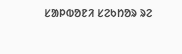ᱥᱟᱞᱵᱚᱱᱤ ᱥᱮᱠᱴᱚᱨ ᱨᱮ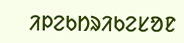ᱤᱞᱮᱠᱴᱨᱤᱠᱮᱥᱚᱱ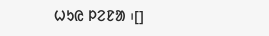ᱦᱩᱭ ᱞᱮᱱᱟ ᱾[]